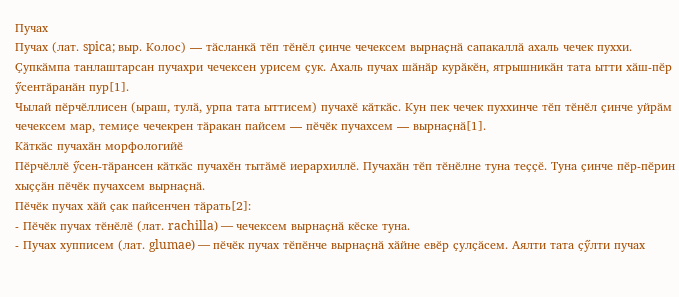Пучах
Пучах (лат. spica; выр. Колос) — тӑсланкӑ тӗп тӗнӗл ҫинче чечексем вырнаҫнӑ сапакаллӑ ахаль чечек пуххи. Ҫупкӑмпа танлаштарсан пучахри чечексен урисем ҫук. Ахаль пучах шӑнӑр курӑкӗн, ятрышникӑн тата ытти хӑш-пӗр ӳсентӑранӑн пур[1].
Чылай пӗрчӗллисен (ыраш, тулӑ, урпа тата ыттисем) пучахӗ кӑткӑс. Кун пек чечек пуххинче тӗп тӗнӗл ҫинче уйрӑм чечексем мар, темиҫе чечекрен тӑракан пайсем — пӗчӗк пучахсем — вырнаҫнӑ[1].
Кӑткӑс пучахӑн морфологийӗ
Пӗрчӗллӗ ӳсен-тӑрансен кӑткӑс пучахӗн тытӑмӗ иерархиллӗ. Пучахӑн тӗп тӗнӗлне туна теҫҫӗ. Туна ҫинче пӗр-пӗрин хыҫҫӑн пӗчӗк пучахсем вырнаҫнӑ.
Пӗчӗк пучах хӑй ҫак пайсенчен тӑрать[2]:
- Пӗчӗк пучах тӗнӗлӗ (лат. rachilla) — чечексем вырнаҫнӑ кӗске туна.
- Пучах хупписем (лат. glumae) — пӗчӗк пучах тӗпӗнче вырнаҫнӑ хӑйне евӗр ҫулҫӑсем. Аялти тата ҫӳлти пучах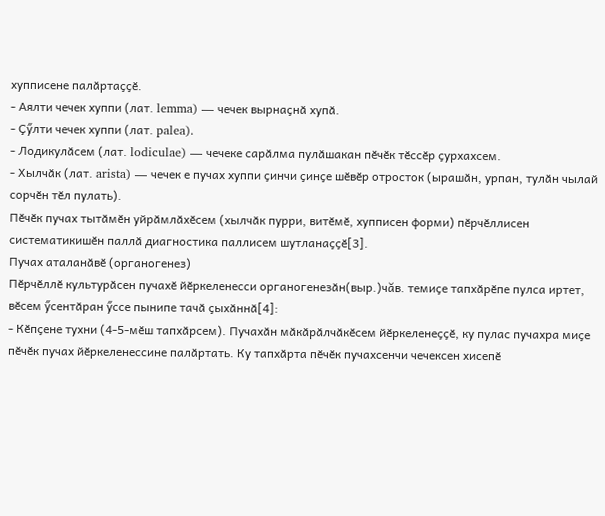хупписене палӑртаҫҫӗ.
- Аялти чечек хуппи (лат. lemma) — чечек вырнаҫнӑ хупӑ.
- Ҫӳлти чечек хуппи (лат. palea).
- Лодикулӑсем (лат. lodiculae) — чечеке сарӑлма пулӑшакан пӗчӗк тӗссӗр ҫурхахсем.
- Хылчӑк (лат. arista) — чечек е пучах хуппи ҫинчи ҫинҫе шӗвӗр отросток (ырашӑн, урпан, тулӑн чылай сорчӗн тӗл пулать).
Пӗчӗк пучах тытӑмӗн уйрӑмлӑхӗсем (хылчӑк пурри, витӗмӗ, хупписен форми) пӗрчӗллисен систематикишӗн паллӑ диагностика паллисем шутланаҫҫӗ[3].
Пучах аталанӑвӗ (органогенез)
Пӗрчӗллӗ культурӑсен пучахӗ йӗркеленесси органогенезӑн(выр.)чăв. темиҫе тапхӑрӗпе пулса иртет, вӗсем ӳсентӑран ӳссе пынипе тачӑ ҫыхӑннӑ[4]:
- Кӗпҫене тухни (4-5-мӗш тапхӑрсем). Пучахӑн мӑкӑрӑлчӑкӗсем йӗркеленеҫҫӗ, ку пулас пучахра миҫе пӗчӗк пучах йӗркеленессине палӑртать. Ку тапхӑрта пӗчӗк пучахсенчи чечексен хисепӗ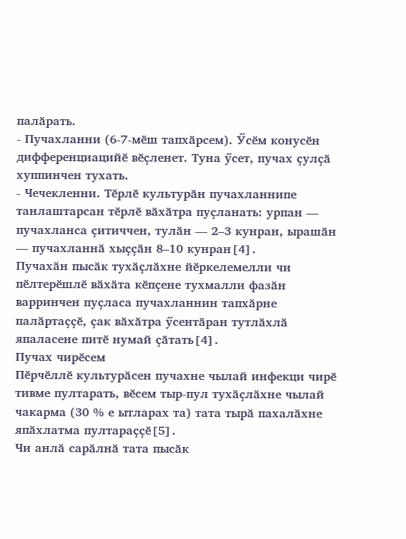палӑрать.
- Пучахланни (6-7-мӗш тапхӑрсем). Ӳсӗм конусӗн дифференциацийӗ вӗҫленет. Туна ӳсет, пучах ҫулҫӑ хуппинчен тухать.
- Чечекленни. Тӗрлӗ культурӑн пучахланнипе танлаштарсан тӗрлӗ вӑхӑтра пуҫланать: урпан — пучахланса ҫитиччен, тулӑн — 2–3 кунран, ырашӑн — пучахланнӑ хыҫҫӑн 8–10 кунран[4].
Пучахӑн пысӑк тухӑҫлӑхне йӗркелемелли чи пӗлтерӗшлӗ вӑхӑта кӗпҫене тухмалли фазӑн варринчен пуҫласа пучахланнин тапхӑрне палӑртаҫҫӗ, ҫак вӑхӑтра ӳсентӑран тутлӑхлӑ япаласене питӗ нумай ҫӑтать[4].
Пучах чирӗсем
Пӗрчӗллӗ культурӑсен пучахне чылай инфекци чирӗ тивме пултарать, вӗсем тыр-пул тухӑҫлӑхне чылай чакарма (30 % е ытларах та) тата тырӑ пахалӑхне япӑхлатма пултараҫҫӗ[5].
Чи анлӑ сарӑлнӑ тата пысӑк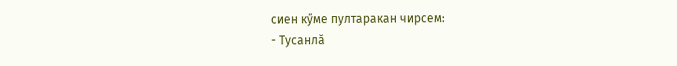сиен кӳме пултаракан чирсем:
- Тусанлӑ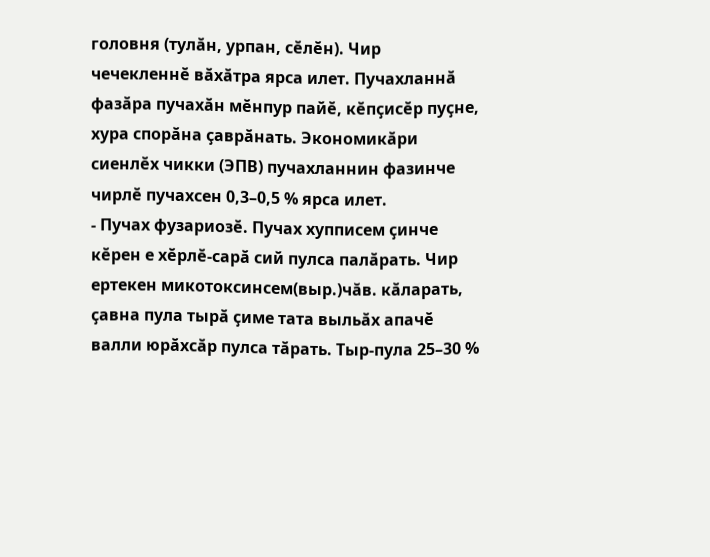головня (тулӑн, урпан, сӗлӗн). Чир чечекленнӗ вӑхӑтра ярса илет. Пучахланнӑ фазӑра пучахӑн мӗнпур пайӗ, кӗпҫисӗр пуҫне, хура спорӑна ҫаврӑнать. Экономикӑри сиенлӗх чикки (ЭПВ) пучахланнин фазинче чирлӗ пучахсен 0,3–0,5 % ярса илет.
- Пучах фузариозӗ. Пучах хупписем ҫинче кӗрен е хӗрлӗ-сарӑ сий пулса палӑрать. Чир ертекен микотоксинсем(выр.)чăв. кӑларать, ҫавна пула тырӑ ҫиме тата выльӑх апачӗ валли юрӑхсӑр пулса тӑрать. Тыр-пула 25–30 %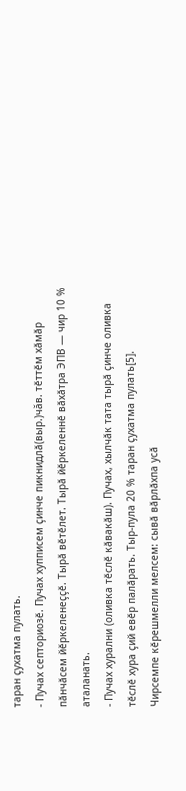таран ҫухатма пулать.
- Пучах септориозӗ. Пучах хупписем ҫинче пикнидлӑ(выр.)чăв. тӗттӗм хӑмӑр пӑнчӑсем йӗркеленеҫҫӗ. Тырӑ вӗтӗлет. Тырӑ йӗркеленнӗ вӑхӑтра ЭПВ — чир 10 % аталанать.
- Пучах хурални (оливка тӗслӗ кӑвакӑш). Пучах, хылчӑк тата тырӑ ҫинче оливка тӗслӗ хура ҫий евӗр палӑрать. Тыр-пула 20 % таран ҫухатма пулать[5].
Чирсемпе кӗрешмелли мелсем: сывӑ вӑрлӑхпа усӑ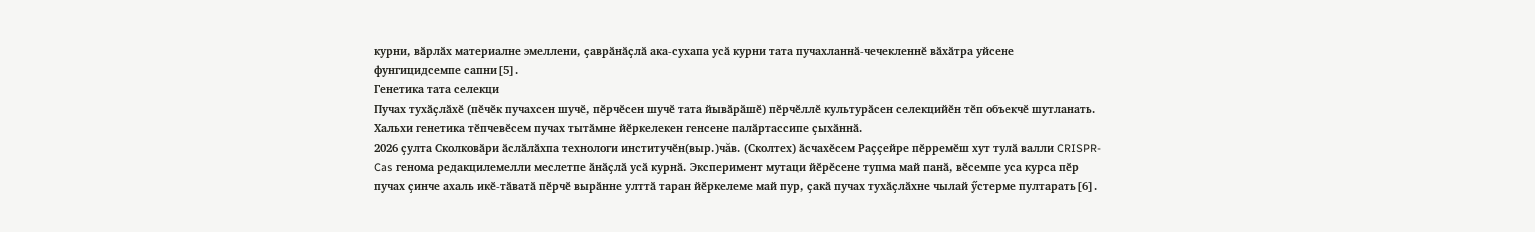курни, вӑрлӑх материалне эмеллени, ҫаврӑнӑҫлӑ ака-сухапа усӑ курни тата пучахланнӑ-чечекленнӗ вӑхӑтра уйсене фунгицидсемпе сапни[5].
Генетика тата селекци
Пучах тухӑҫлӑхӗ (пӗчӗк пучахсен шучӗ, пӗрчӗсен шучӗ тата йывӑрӑшӗ) пӗрчӗллӗ культурӑсен селекцийӗн тӗп объекчӗ шутланать. Хальхи генетика тӗпчевӗсем пучах тытӑмне йӗркелекен генсене палӑртассипе ҫыхӑннӑ.
2026 ҫулта Сколковӑри ӑслӑлӑхпа технологи институчӗн(выр.)чăв. (Сколтех) ӑсчахӗсем Раҫҫейре пӗрремӗш хут тулӑ валли CRISPR-Cas генома редакцилемелли меслетпе ӑнӑҫлӑ усӑ курнӑ. Эксперимент мутаци йӗрӗсене тупма май панӑ, вӗсемпе уса курса пӗр пучах ҫинче ахаль икӗ-тӑватӑ пӗрчӗ вырӑнне улттӑ таран йӗркелеме май пур, ҫакӑ пучах тухӑҫлӑхне чылай ӳстерме пултарать[6].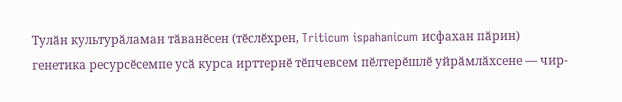Тулӑн культурӑламан тӑванӗсен (тӗслӗхрен, Triticum ispahanicum исфахан пӑрин) генетика ресурсӗсемпе усӑ курса ирттернӗ тӗпчевсем пӗлтерӗшлӗ уйрӑмлӑхсене — чир-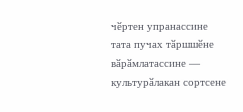чӗртен упранассине тата пучах тӑршшӗне вӑрӑмлатассине — культурӑлакан сортсене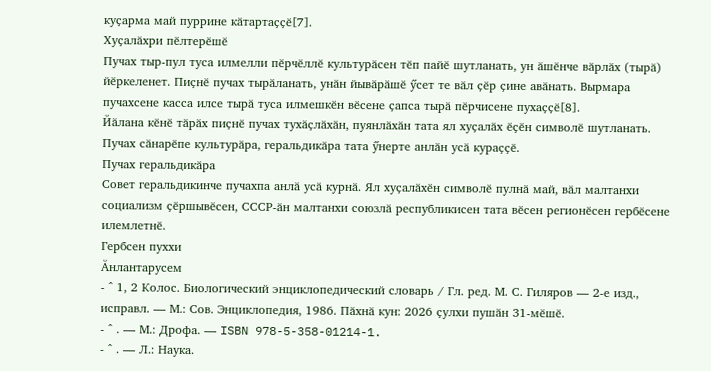куҫарма май пуррине кӑтартаҫҫӗ[7].
Хуҫалӑхри пӗлтерӗшӗ
Пучах тыр-пул туса илмелли пӗрчӗллӗ культурӑсен тӗп пайӗ шутланать, ун ӑшӗнче вӑрлӑх (тырӑ) йӗркеленет. Пиҫнӗ пучах тырӑланать, унӑн йывӑрӑшӗ ӳсет те вӑл ҫӗр ҫине авӑнать. Вырмара пучахсене касса илсе тырӑ туса илмешкӗн вӗсене ҫапса тырӑ пӗрчисене пухаҫҫӗ[8].
Йӑлана кӗнӗ тӑрӑх пиҫнӗ пучах тухӑҫлӑхӑн, пуянлӑхӑн тата ял хуҫалӑх ӗҫӗн символӗ шутланать. Пучах сӑнарӗпе культурӑра, геральдикӑра тата ӳнерте анлӑн усӑ кураҫҫӗ.
Пучах геральдикӑра
Совет геральдикинче пучахпа анлӑ усӑ курнӑ. Ял хуҫалӑхӗн символӗ пулнӑ май, вӑл малтанхи социализм ҫӗршывӗсен, СССР-ӑн малтанхи союзлӑ республикисен тата вӗсен регионӗсен гербӗсене илемлетнӗ.
Гербсен пуххи
Ӑнлантарусем
- ^ 1, 2 Колос. Биологический энциклопедический словарь / Гл. ред. М. С. Гиляров — 2-е изд., исправл. — М.: Сов. Энциклопедия, 1986. Пӑхнӑ кун: 2026 ҫулхи пушӑн 31-мӗшӗ.
- ^ . — М.: Дрофа. — ISBN 978-5-358-01214-1.
- ^ . — Л.: Наука.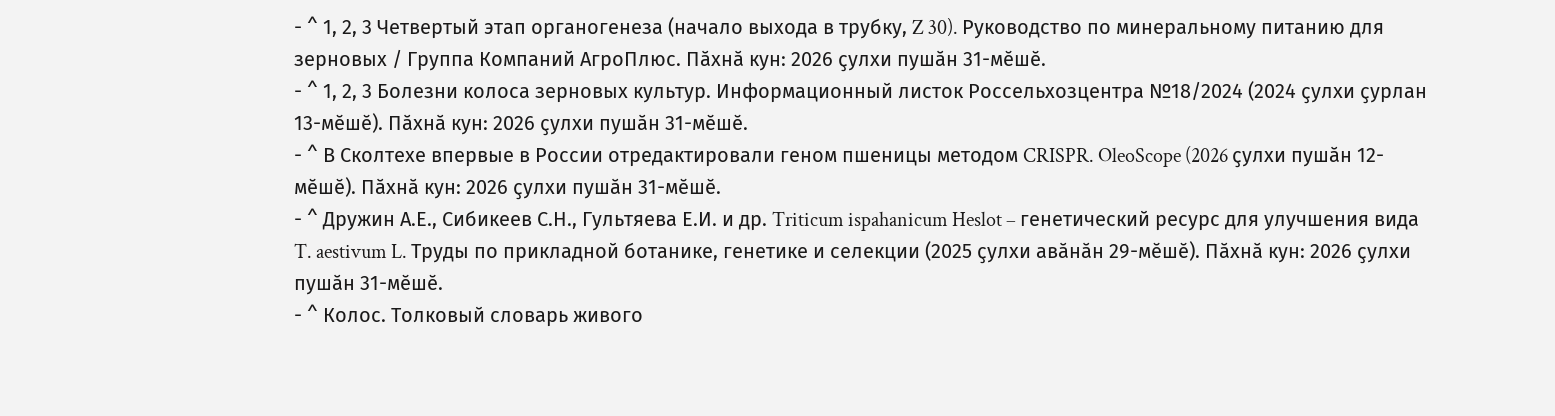- ^ 1, 2, 3 Четвертый этап органогенеза (начало выхода в трубку, Z 30). Руководство по минеральному питанию для зерновых / Группа Компаний АгроПлюс. Пӑхнӑ кун: 2026 ҫулхи пушӑн 31-мӗшӗ.
- ^ 1, 2, 3 Болезни колоса зерновых культур. Информационный листок Россельхозцентра №18/2024 (2024 ҫулхи ҫурлан 13-мӗшӗ). Пӑхнӑ кун: 2026 ҫулхи пушӑн 31-мӗшӗ.
- ^ В Сколтехе впервые в России отредактировали геном пшеницы методом CRISPR. OleoScope (2026 ҫулхи пушӑн 12-мӗшӗ). Пӑхнӑ кун: 2026 ҫулхи пушӑн 31-мӗшӗ.
- ^ Дружин А.Е., Сибикеев С.Н., Гультяева Е.И. и др. Triticum ispahanicum Heslot – генетический ресурс для улучшения вида T. aestivum L. Труды по прикладной ботанике, генетике и селекции (2025 ҫулхи авӑнӑн 29-мӗшӗ). Пӑхнӑ кун: 2026 ҫулхи пушӑн 31-мӗшӗ.
- ^ Колос. Толковый словарь живого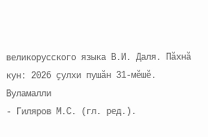великорусского языка В.И. Даля. Пӑхнӑ кун: 2026 ҫулхи пушӑн 31-мӗшӗ.
Вуламалли
- Гиляров М.С. (гл. ред.).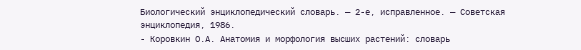Биологический энциклопедический словарь. — 2-е, исправленное. — Советская энциклопедия, 1986.
- Коровкин О.А. Анатомия и морфология высших растений: словарь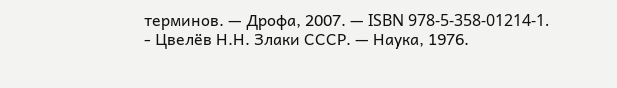терминов. — Дрофа, 2007. — ISBN 978-5-358-01214-1.
- Цвелёв Н.Н. Злаки СССР. — Наука, 1976.